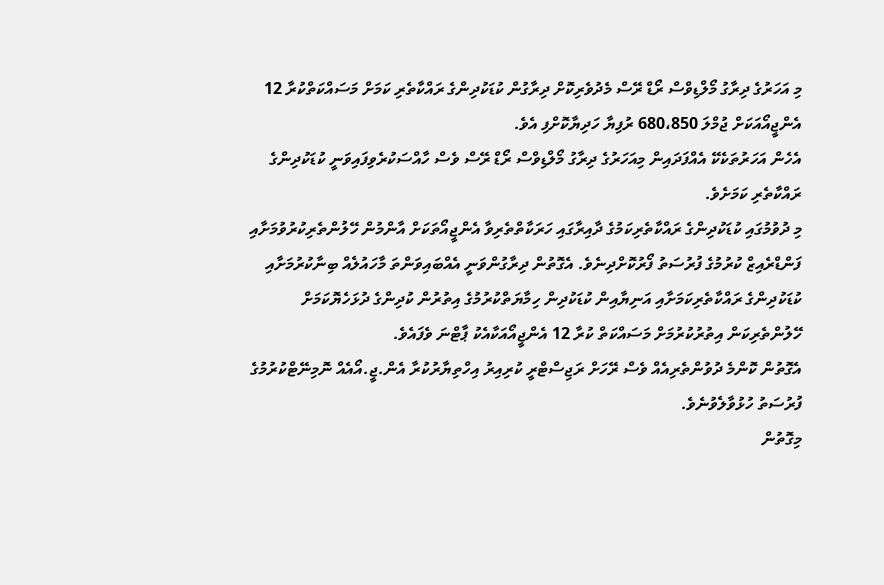މި އަހަރުގެ ދިރާގު މޯލްޑިވްސް ރޯޑް ރޭސް މެދުވެރިކޮށް ދިރާގުން ކުޑަކުދިންގެ ރައްކާތެރި ކަމަށް މަސައްކަތްކުރާ 12 އެންޖީއޯއަކަށް ޖުމްލަ 680،850 ރުފިޔާ ހަދިޔާކޮށްފި އެވެ.
އެހެން އަހަރުތަކެކޭ އެއްފަދައިން މިއަހަރުގެ ދިރާގު މޯލްޑިވްސް ރޯޑް ރޭސް ވެސް ހާއްސަކުރެވިފައިވަނީ ކުޑަކުދިންގެ ރައްކާތެރި ކަމަށެވެ.
މި ދުވުމުގައި ކުޑަކުދިންގެ ރައްކާތެރިކަމުގެ ދާއިރާގައި ހަރަކާތްތެރިވާ އެންޖީއޯތަކަށް އާންމުން ހޭލުންތެރިކުރުވުމަށާއި ފަންޑްރެއިޒް ކުރުމުގެ ފުރުސަތު ފޯރުކޮށްދިނެވެ. އެގޮތުން ދިރާގުންވަނީ އެއްބައިވަންތަ މާހައުލެއް ބިނާކުރުމަށާއި ކުޑަކުދިންގެ ރައްކާތެރިކަމަށާއި އަނިޔާއިން ކުޑަކުދިން ހިމާޔަތްކުރުމުގެ އިތުރުން ކުދިންގެ ދުޅަހެޔޮކަމަށް ހޭލުންތެރިކަން އިތުރުކުރުމަށް މަސައްކަތް ކުރާ 12 އެންޖީއޯއަކާއެކު ޕާޓްނަ ވެފައެވެ.
އެގޮތުން ކޮންމެ ދުވުންތެރިއެއް ވެސް ރޭހަށް ރަޖިސްޓްރީ ކުރިއިރު އިހްތިޔާރުކުރާ އެން.ޖީ.އޯއެއް ނޮމިނޭޓްކުރުމުގެ ފުރުސަތު ހުޅުވާލެވުނެވެ.
މިގޮތުން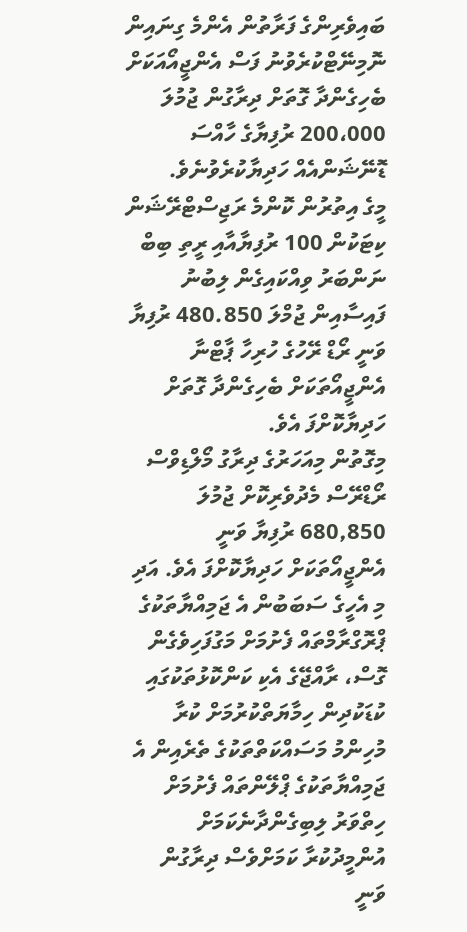ބައިވެރިންގެ ފަރާތުން އެންމެ ގިނައިން ނޮމިނޭޓްކުރެވުނު ފަސް އެންޖީއޯއަކަށް ބެހިގެންދާ ގޮތަށް ދިރާގުން ޖުމުލަ 200،000 ރުފިޔާގެ ހާއްސަ ޑޮނޭޝަންއެއް ހަދިޔާކުރެވުނެވެ.
މީގެ އިތުރުން ކޮންމެ ރަޖިސްޓްރޭޝަން ކިޓަކުން 100 ރުފިޔާއާއި ރީތި ބިބް ނަންބަރު ވިއްކައިގެން ލިބުނު ފައިސާއިން ޖުމްލަ 480.850 ރުފިޔާ ވަނީ ރޯޑް ރޭހުގެ ހުރިހާ ޕާޓްނާ އެންޖީއޯތަކަށް ބެހިގެންދާ ގޮތަށް ހަދިޔާކޮށްފަ އެވެ.
މިގޮތުން މިއަހަރުގެ ދިރާގު މޯލްޑިވްސް ރޯޑްރޭސް މެދުވެރިކޮށް ޖުމުލަ 680,850 ރުފިޔާ ވަނީ އެންޖީއޯތަކަށް ހަދިޔާކޮށްފަ އެވެ. އަދި މި އެހީގެ ސަބަބުން އެ ޖަމިއްޔާތަކުގެ ޕްރޮގްރާމްތައް ފެށުމަށް މަގުފަހިވެގެން ގޮސް، ރާއްޖޭގެ އެކި ކަންކޮޅުތަކުގައި ކުޑަކުދިން ހިމާޔަތްކުރުމަށް ކުރާ މުހިންމު މަސައްކަތްތަކުގެ ތެރެއިން އެ ޖަމިއްޔާތަކުގެ ޕްލޭންތައް ފެށުމަށް ހިތްވަރު ލިބިގެންދާނެކަމަށް އުންމީދުކުރާ ކަމަށްވެސް ދިރާގުން ވަނީ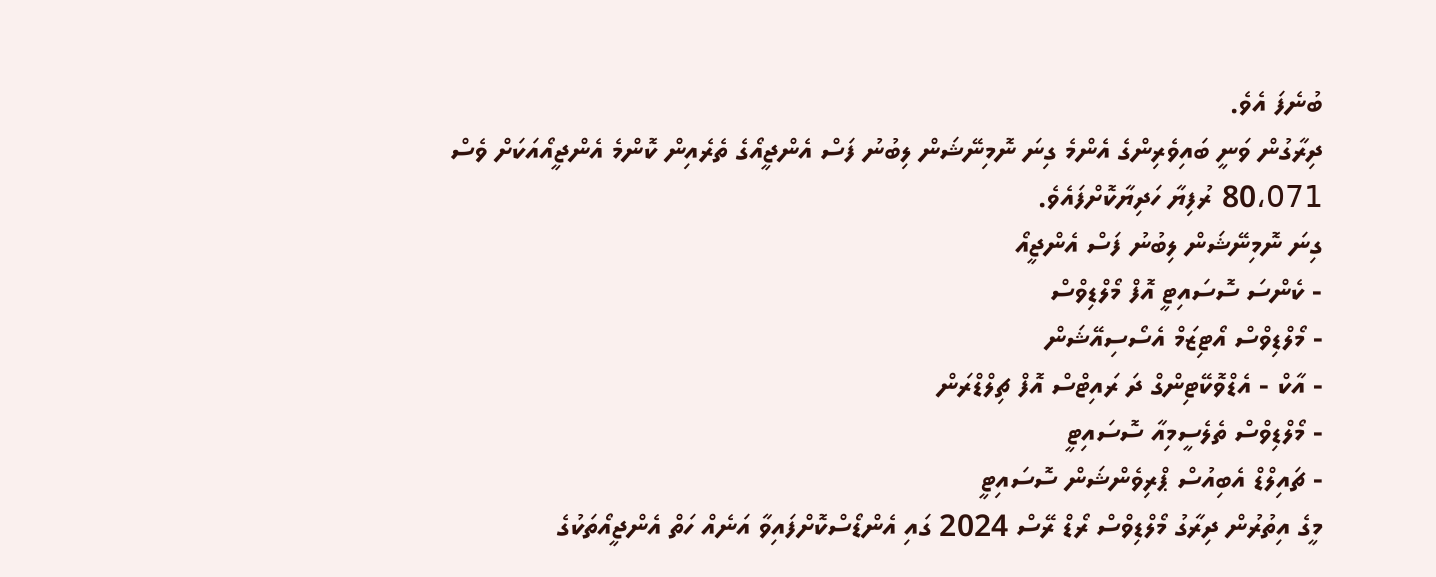ބުނެފަ އެވެ.
ދިރާގުން ވަނީ ބައިވެރިންގެ އެންމެ ގިނަ ނޮމިނޭޝަން ލިބުނު ފަސް އެންޖީއޯގެ ތެރެއިން ކޮންމެ އެންޖީއޯއަކަށް ވެސް 80،071 ރުފިޔާ ހަދިޔާކޮށްފައެވެ.
ގިނަ ނޮމިނޭޝަން ލިބުނު ފަސް އެންޖީއޯ
- ކެންސަ ސޮސައިޓީ އޮފް މޯލްޑިވްސް
- މޯލްޑިވްސް އޯޓިޒަމް އެސޯސިއޭޝަން
- އާކް - އެޑްވޮކޭޓިންގް ދަ ރައިޓްސް އޮފް ޗިލްޑްރަން
- މޯލްޑިވްސް ތެލެސީމިއާ ސޮސައިޓީ
- ޗައިލްޑް އެބިއުސް ޕްރިވެންޝަން ސޮސައިޓީ
މީގެ އިތުރުން ދިރާގު މޯލްޑިވްސް ރޯޑް ރޭސް 2024 ގައި އެންޑޯސްކޮށްފައިވާ އަނެއް ހަތް އެންޖީއޯތަކުގެ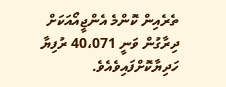ތެރެއިން ކޮންމެ އެންޖީއޯއަކަށް ދިރާގުން ވަނީ 40،071 ރުފިޔާ ހަދިޔާކޮށްފައިވެއެވެ.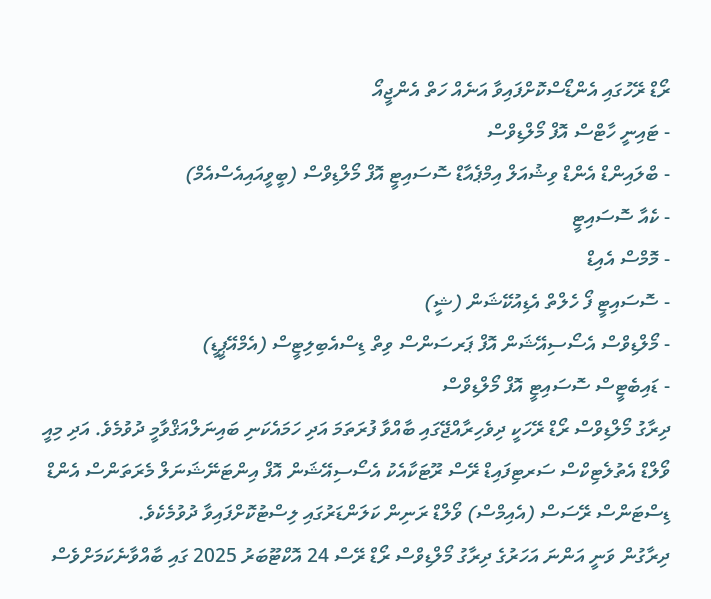ރޯޑް ރޭހުގައި އެންޑޯސްކޮށްފައިވާ އަނެއް ހަތް އެންޖީއޯ
- ޓައިނީ ހާޓްސް އޮފް މޯލްޑިވްސް
- ބްލައިންޑް އެންޑް ވިޝުއަލް އިމްޕެއާޑް ސޮސައިޓީ އޮފް މޯލްޑިވްސް (ބީވީއައިއެސްއެމް)
- ކެއާ ސޮސައިޓީ
- މޮމްސް އެއިޑް
- ސޮސައިޓީ ފޯ ހެލްތް އެޑިއުކޭޝަން (ޝީ)
- މޯލްޑިވްސް އެސޯސިއޭޝަން އޮފް ޕަރސަންސް ވިތް ޑިސްއެބިލިޓީސް (އެމްއޭޕީޑީ)
- ޑައިބެޓީސް ސޮސައިޓީ އޮފް މޯލްޑިވްސް
ދިރާގު މޯލްޑިވްސް ރޯޑް ރޭހަކީ ދިވެހިރާއްޖޭގައި ބާއްވާ ފުރަތަމަ އަދި ހަމައެކަނި ބައިނަލްއަޤްވާމީ ދުވުމެވެ. އަދި މިއީ ވޯލްޑް އެތުލެޓިކްސް ސަރޓިފައިޑް ރޭސް ރޫޓަކާއެކު އެސޯސިއޭޝަން އޮފް އިންޓަނޭޝަނަލް މެރަތަންސް އެންޑް ޑިސްޓަންސް ރޭސަސް (އެއިމްސް) ވޯލްޑް ރަނިން ކަލަންޑަރުގައި ލިސްޓުކޮށްފައިވާ ދުވުމެކެވެ.
ދިރާގުން ވަނީ އަންނަ އަހަރުގެ ދިރާގު މޯލްޑިވްސް ރޯޑް ރޭސް 24 އޮކްޓޫބަރު 2025 ގައި ބާއްވާނެކަމަށްވެސް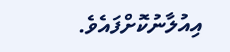އިއުލާނުކޮށްފައެވެ.